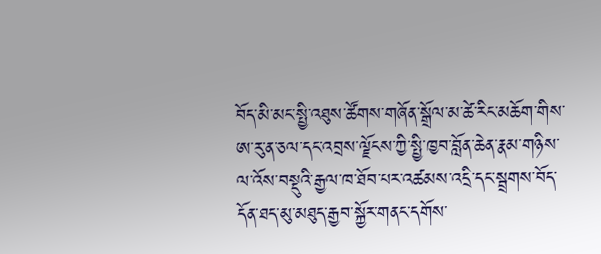བོད་མི་མང་སྤྱི་འཐུས་ཚོགས་གཞོན་སྒྲོལ་མ་ཚེ་རིང་མཆོག་གིས་ཨ་རུ་ན་ཅལ་དང་འབྲས་ལྗོངས་ཀྱི་སྤྱི་ཁྱབ་བློན་ཆེན་རྣམ་གཉིས་ལ་འོས་བསྡུའི་རྒྱལ་ཁ་ཐོབ་པར་འཚམས་འདྲི་དང་སྦྲགས་བོད་དོན་ཐད་མུ་མཐུད་རྒྱབ་སྐྱོར་གནང་དགོས་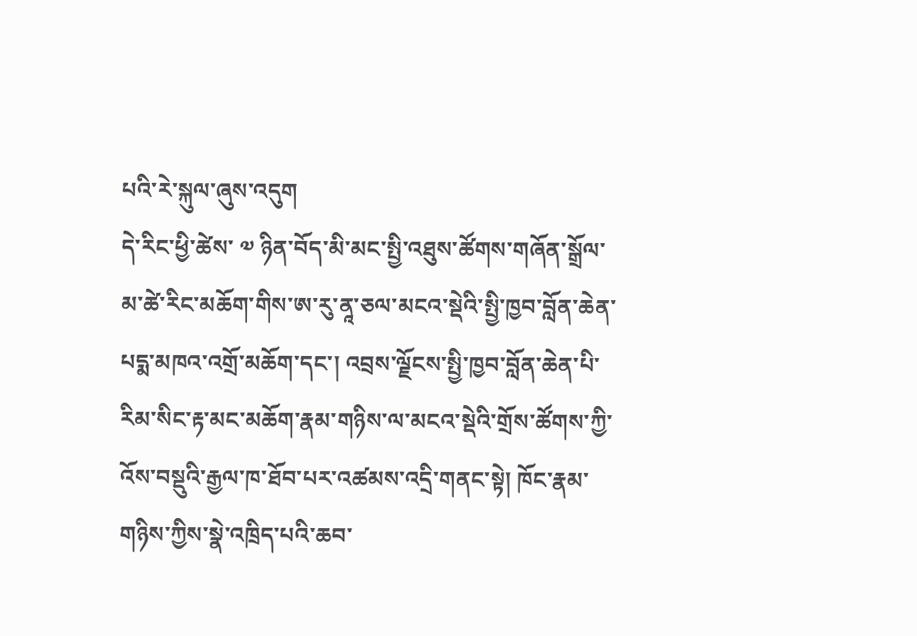པའི་རེ་སྐུལ་ཞུས་འདུག
དེ་རིང་ཕྱི་ཚེས་ ༧ ཉིན་བོད་མི་མང་སྤྱི་འཐུས་ཚོགས་གཞོན་སྒྲོལ་མ་ཚེ་རིང་མཆོག་གིས་ཨ་རུ་ནཱ་ཅལ་མངའ་སྡེའི་སྤྱི་ཁྱབ་བློན་ཆེན་པདྨ་མཁའ་འགྲོ་མཆོག་དང་། འབྲས་ལྗོངས་སྤྱི་ཁྱབ་བློན་ཆེན་པི་རིམ་སིང་རྟ་མང་མཆོག་རྣམ་གཉིས་ལ་མངའ་སྡེའི་གྲོས་ཚོགས་ཀྱི་འོས་བསྡུའི་རྒྱལ་ཁ་ཐོབ་པར་འཚམས་འདྲི་གནང་སྟེ། ཁོང་རྣམ་གཉིས་ཀྱིས་སྣེ་འཁྲིད་པའི་ཆབ་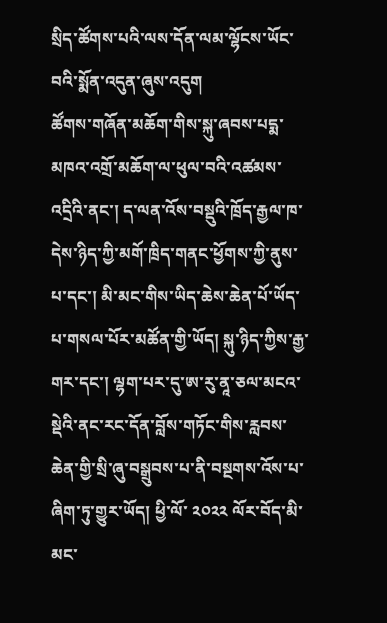སྲིད་ཚོགས་པའི་ལས་དོན་ལམ་ལྷོངས་ཡོང་བའི་སྨོན་འདུན་ཞུས་འདུག
ཚོགས་གཞོན་མཆོག་གིས་སྐུ་ཞབས་པདྨ་མཁའ་འགྲོ་མཆོག་ལ་ཕུལ་བའི་འཚམས་འདྲིའི་ནང་། ད་ལན་འོས་བསྡུའི་ཁྲོད་རྒྱལ་ཁ་དེས་ཉིད་ཀྱི་མགོ་ཁྲིད་གནང་ཕྱོགས་ཀྱི་ནུས་པ་དང་། མི་མང་གིས་ཡིད་ཆེས་ཆེན་པོ་ཡོད་པ་གསལ་པོར་མཚོན་གྱི་ཡོད། སྐུ་ཉིད་ཀྱིས་རྒྱ་གར་དང་། ལྷག་པར་དུ་ཨ་རུ་ནཱ་ཅལ་མངའ་སྡེའི་ནང་རང་དོན་བློས་གཏོང་གིས་རླབས་ཆེན་གྱི་སྲི་ཞུ་བསྒྲུབས་པ་ནི་བསྔགས་འོས་པ་ཞིག་ཏུ་གྱུར་ཡོད། ཕྱི་ལོ་ ༢༠༢༢ ལོར་བོད་མི་མང་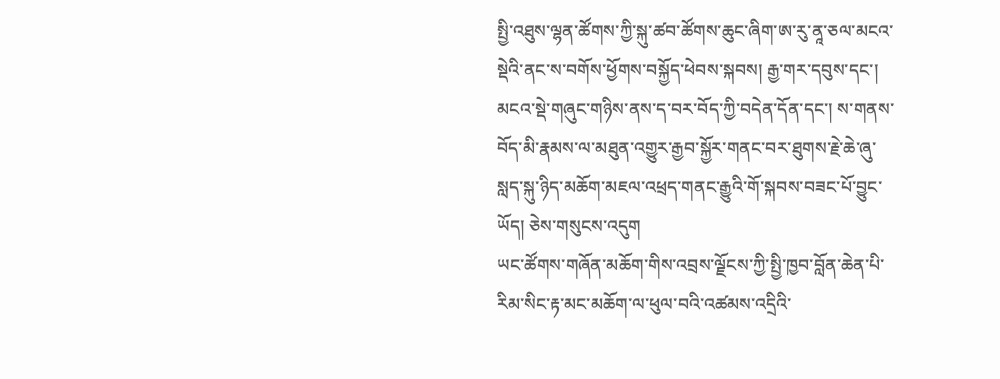སྤྱི་འཐུས་ལྷན་ཚོགས་ཀྱི་སྐུ་ཚབ་ཚོགས་ཆུང་ཞིག་ཨ་རུ་ནཱ་ཅལ་མངའ་སྡེའི་ནང་ས་བགོས་ཕྱོགས་བསྐྱོད་ཕེབས་སྐབས། རྒྱ་གར་དབུས་དང་། མངའ་སྡེ་གཞུང་གཉིས་ནས་ད་བར་བོད་ཀྱི་བདེན་དོན་དང་། ས་གནས་བོད་མི་རྣམས་ལ་མཐུན་འགྱུར་རྒྱབ་སྐྱོར་གནང་བར་ཐུགས་རྗེ་ཆེ་ཞུ་སླད་སྐུ་ཉིད་མཆོག་མཇལ་འཕྲད་གནང་རྒྱུའི་གོ་སྐབས་བཟང་པོ་བྱུང་ཡོད། ཅེས་གསུངས་འདུག
ཡང་ཚོགས་གཞོན་མཆོག་གིས་འབྲས་ལྗོངས་ཀྱི་སྤྱི་ཁྱབ་བློན་ཆེན་པི་རིམ་སིང་རྟ་མང་མཆོག་ལ་ཕུལ་བའི་འཚམས་འདྲིའི་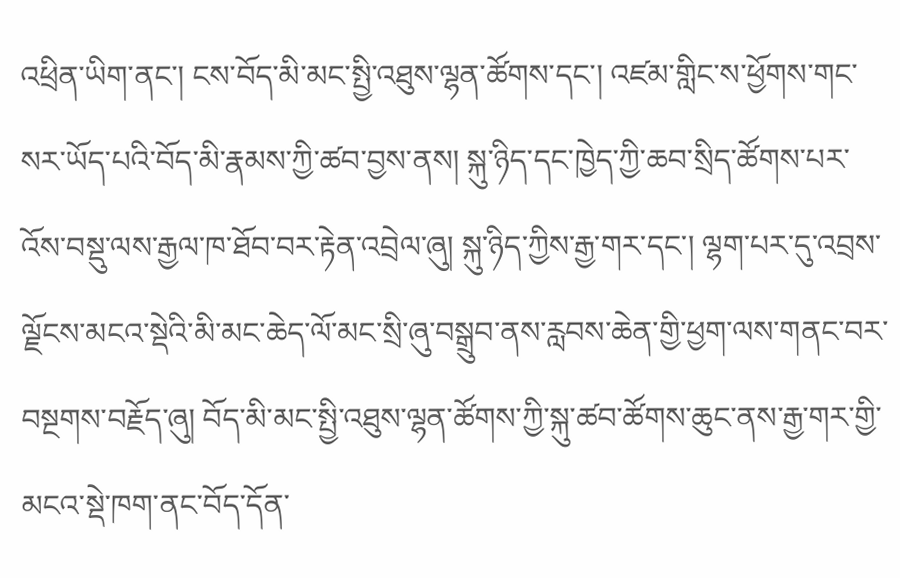འཕྲིན་ཡིག་ནང་། ངས་བོད་མི་མང་སྤྱི་འཐུས་ལྷན་ཚོགས་དང་། འཛམ་གླིང་ས་ཕྱོགས་གང་སར་ཡོད་པའི་བོད་མི་རྣམས་ཀྱི་ཚབ་བྱས་ནས། སྐུ་ཉིད་དང་ཁྱེད་ཀྱི་ཆབ་སྲིད་ཚོགས་པར་འོས་བསྡུ་ལས་རྒྱལ་ཁ་ཐོབ་བར་རྟེན་འབྲེལ་ཞུ། སྐུ་ཉིད་ཀྱིས་རྒྱ་གར་དང་། ལྷག་པར་དུ་འབྲས་ལྗོངས་མངའ་སྡེའི་མི་མང་ཆེད་ལོ་མང་སྲི་ཞུ་བསྒྲུབ་ནས་རླབས་ཆེན་གྱི་ཕྱག་ལས་གནང་བར་བསྔགས་བརྗོད་ཞུ། བོད་མི་མང་སྤྱི་འཐུས་ལྷན་ཚོགས་ཀྱི་སྐུ་ཚབ་ཚོགས་ཆུང་ནས་རྒྱ་གར་གྱི་མངའ་སྡེ་ཁག་ནང་བོད་དོན་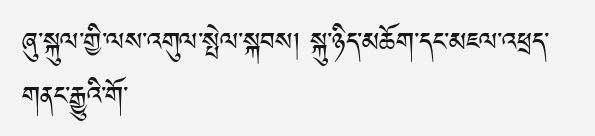ཞུ་སྐུལ་གྱི་ལས་འགུལ་སྤེལ་སྐབས། སྐུ་ཉིད་མཆོག་དང་མཇལ་འཕྲད་གནང་རྒྱུའི་གོ་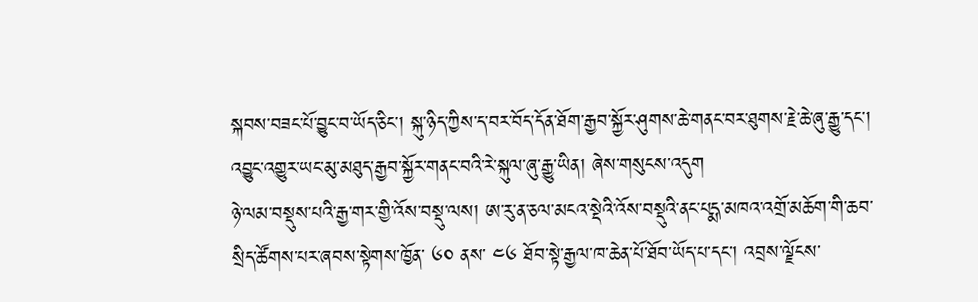སྐབས་བཟང་པོ་བྱུང་བ་ཡོད་ཅིང་། སྐུ་ཉིད་ཀྱིས་ད་བར་བོད་དོན་ཐོག་རྒྱབ་སྐྱོར་ཤུགས་ཆེ་གནང་བར་ཐུགས་རྗེ་ཆེ་ཞུ་རྒྱུ་དང་། འབྱུང་འགྱུར་ཡང་མུ་མཐུད་རྒྱབ་སྐྱོར་གནང་བའི་རེ་སྐུལ་ཞུ་རྒྱུ་ཡིན། ཞེས་གསུངས་འདུག
ཉེ་ལམ་བསྡུས་པའི་རྒྱ་གར་གྱི་འོས་བསྡུ་ལས། ཨ་རུ་ན་ཅལ་མངའ་སྡེའི་འོས་བསྡུའི་ནང་པདྨ་མཁའ་འགྲོ་མཆོག་གི་ཆབ་སྲིད་ཚོགས་པར་ཞབས་སྟེགས་ཁྱོན་ ༦༠ ནས་ ༤༦ ཐོབ་སྟེ་རྒྱལ་ཁ་ཆེན་པོ་ཐོབ་ཡོད་པ་དང་། འབྲས་ལྗོངས་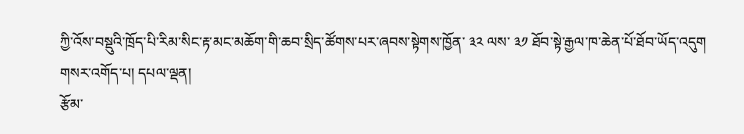ཀྱི་འོས་བསྡུའི་ཁྲོད་པི་རིམ་སིང་རྟ་མང་མཆོག་གི་ཆབ་སྲིད་ཚོགས་པར་ཞབས་སྟེགས་ཁྱོན་ ༣༢ ལས་ ༣༡ ཐོབ་སྟེ་རྒྱལ་ཁ་ཆེན་པོ་ཐོབ་ཡོད་འདུག
གསར་འགོད་པ། དཔལ་ལྡན།
རྩོམ་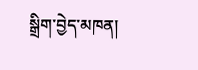སྒྲིག་བྱེད་མཁན།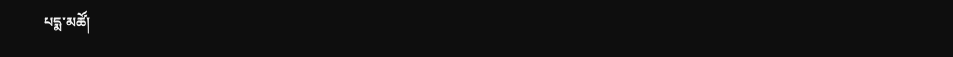པདྨ་མཚོ།